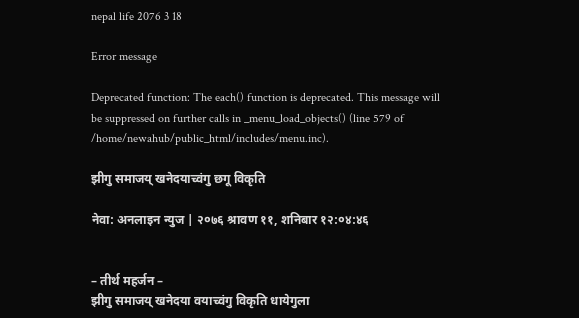nepal life 2076 3 18

Error message

Deprecated function: The each() function is deprecated. This message will be suppressed on further calls in _menu_load_objects() (line 579 of /home/newahub/public_html/includes/menu.inc).

झीगु समाजय् खनेदयाच्वंगु छगू विकृति

नेवा: अनलाइन न्युज | २०७६ श्रावण ११, शनिबार १२:०४:४६


– तीर्थ महर्जन –
झीगु समाजय् खनेदया वयाच्वंगु विकृति धायेगुला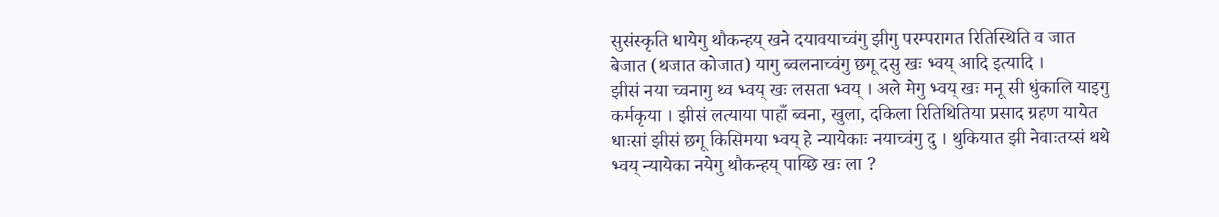सुसंस्कृति धायेगु थौकन्हय् खने दयावयाच्वंगु झीगु परम्परागत रितिस्थिति व जात बेजात (थजात कोजात) यागु ब्वलनाच्वंगु छगू दसु खः भ्वय् आदि इत्यादि ।
झीसं नया च्वनागु थ्व भ्वय् खः लसता भ्वय् । अले मेगु भ्वय् खः मनू सी धुंकालि याइगु कर्मकृया । झीसं लत्याया पाहाँ ब्वना, खुला, दकिला रितिथितिया प्रसाद ग्रहण यायेत धाःसां झीसं छगू किसिमया भ्वय् हे न्यायेकाः नयाच्वंगु दु । थुकियात झी नेवाःतय्सं थथे भ्वय् न्यायेका नयेगु थौकन्हय् पाय्छि खः ला ?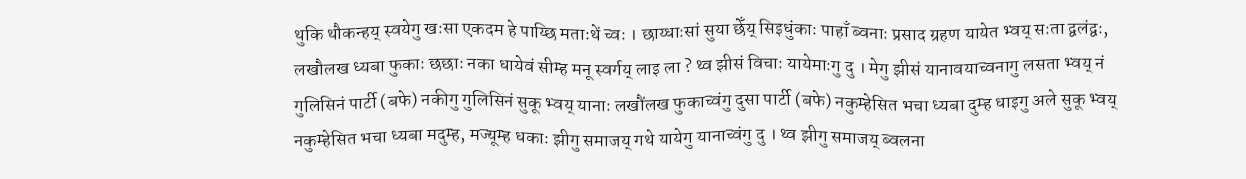थुकि थौकन्हय् स्वयेगु खःसा एकदम हे पाय्छि मताःथें च्वः । छाय्धाःसां सुया छेँय् सिइधुंकाः पाहाँ ब्वनाः प्रसाद ग्रहण यायेत भ्वय् सःता द्वलंद्वः, लखौलख ध्यबा फुकाः छछाः नका धायेवं सीम्ह मनू स्वर्गय् लाइ ला ? थ्व झीसं विचाः यायेमाःगु दु । मेगु झीसं यानावयाच्वनागु लसता भ्वय् नं गुलिसिनं पार्टी (बफे) नकीगु गुलिसिनं सुकू भ्वय् यानाः लखौंलख फुकाच्वंगु दुसा पार्टी (बफे) नकुम्हेसित भचा ध्यबा दुम्ह धाइगु अले सुकू भ्वय् नकुम्हेसित भचा ध्यबा मदुम्ह, मज्यूम्ह धकाः झीगु समाजय् गथे यायेगु यानाच्वंगु दु । थ्व झीगु समाजय् ब्वलना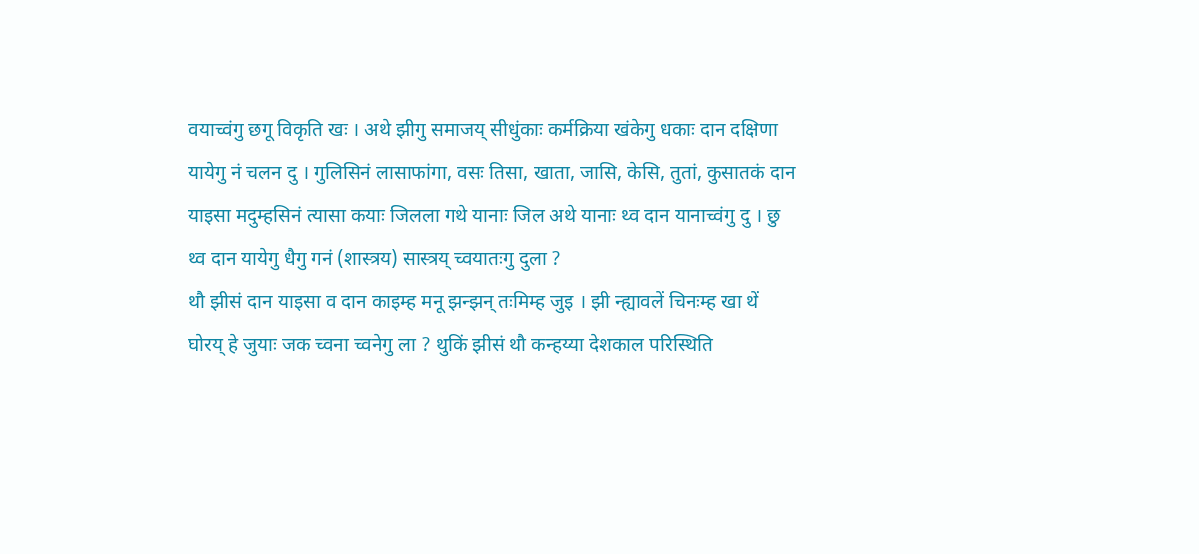वयाच्वंगु छगू विकृति खः । अथे झीगु समाजय् सीधुंकाः कर्मक्रिया खंकेगु धकाः दान दक्षिणा यायेगु नं चलन दु । गुलिसिनं लासाफांगा, वसः तिसा, खाता, जासि, केसि, तुतां, कुसातकं दान याइसा मदुम्हसिनं त्यासा कयाः जिलला गथे यानाः जिल अथे यानाः थ्व दान यानाच्वंगु दु । छु थ्व दान यायेगु धैगु गनं (शास्त्रय) सास्त्रय् च्वयातःगु दुला ?
थौ झीसं दान याइसा व दान काइम्ह मनू झन्झन् तःमिम्ह जुइ । झी न्ह्यावलें चिनःम्ह खा थें घोरय् हे जुयाः जक च्वना च्वनेगु ला ? थुकिं झीसं थौ कन्हय्या देशकाल परिस्थिति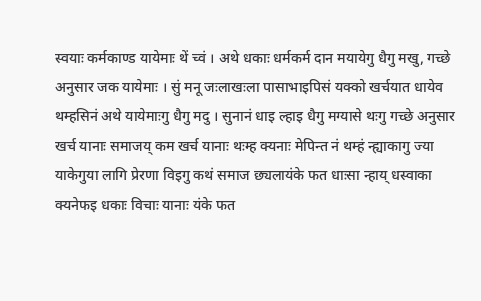स्वयाः कर्मकाण्ड यायेमाः थें च्वं । अथे धकाः धर्मकर्म दान मयायेगु धैगु मखु, गच्छे अनुसार जक यायेमाः । सुं मनू जःलाखःला पासाभाइपिसं यक्को खर्चयात धायेव थम्हसिनं अथे यायेमाःगु धैगु मदु । सुनानं धाइ ल्हाइ धैगु मग्यासे थःगु गच्छे अनुसार खर्च यानाः समाजय् कम खर्च यानाः थःम्ह क्यनाः मेपिन्त नं थम्हं न्ह्याकागु ज्या याकेगुया लागि प्रेरणा विइगु कथं समाज छ्यलायंके फत धाःसा न्हाय् धस्वाका क्यनेफइ धकाः विचाः यानाः यंके फत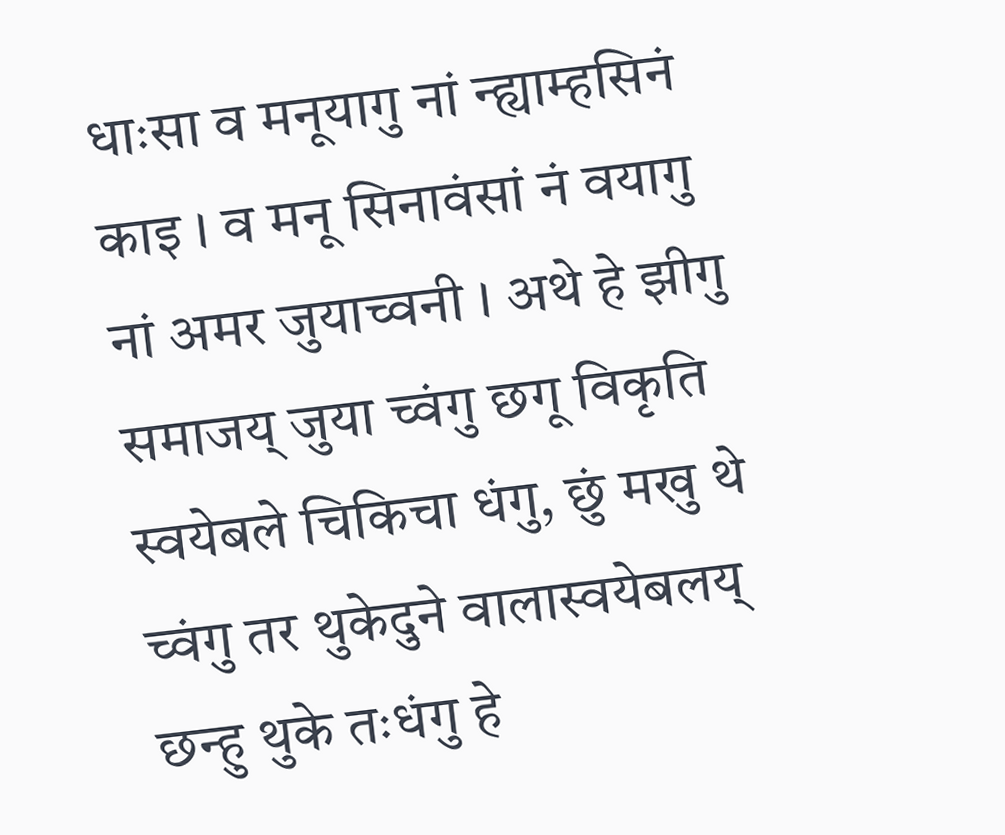धाःसा व मनूयागु नां न्ह्याम्हसिनं काइ । व मनू सिनावंसां नं वयागु नां अमर जुयाच्वनी । अथे हे झीगु समाजय् जुया च्वंगु छगू विकृति स्वयेबले चिकिचा धंगु, छुं मखु थे च्वंगु तर थुकेदुने वालास्वयेबलय् छन्हु थुके तःधंगु हे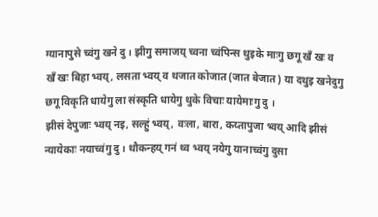ग्यानापुसे च्वंगु खने दु । झीगु समाजय् च्वना च्वंपिन्स थुइके माःगु छगू खँ खः व खँ खः बिहा भ्वय्, लसता भ्वय् व थजात कोजात (जात बेजात) या दथुइ खनेदुगु छगू विकृति धायेगु ला संस्कृति धायेगु थुके विचाः यायेमाःगु दु ।
झीसं देपुजाः भ्वय् नइ, सल्हुं भ्वय्, वःला, बारा, कय्तापुजा भ्वय् आदि झीसं न्यायेकाः नयाच्वंगु दु । थौकन्हय् गनं थ्व भ्वय् नयेगु यानाच्वंगु दुसा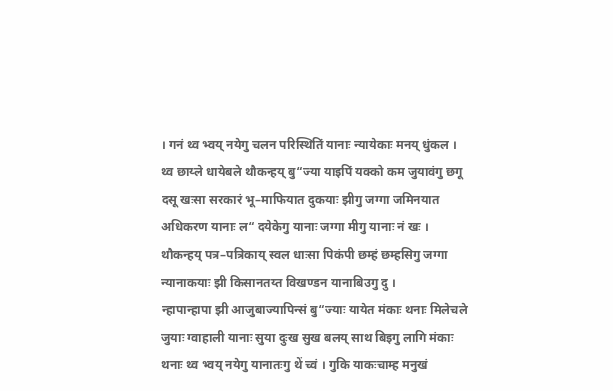। गनं थ्व भ्वय् नयेगु चलन परिस्थितिं यानाः न्यायेकाः मनय् धुंकल । थ्व छाय्ले धायेबले थौकन्हय् बु“ज्या याइपिं यक्को कम जुयावंगु छगू दसू खःसा सरकारं भू–माफियात दुकयाः झीगु जग्गा जमिनयात अधिकरण यानाः ल“ दयेकेगु यानाः जग्गा मीगु यानाः नं खः । थौकन्हय् पत्र–पत्रिकाय् स्वल धाःसा पिकंपी छम्हं छम्हसिगु जग्गा न्यानाकयाः झी किसानतय्त विखण्डन यानाबिउगु दु ।
न्हापान्हापा झी आजुबाज्यापिन्सं बु“ज्याः यायेत मंकाः थनाः मिलेचले जुयाः ग्वाहाली यानाः सुया दुःख सुख बलय् साथ बिइगु लागि मंकाः थनाः थ्व भ्वय् नयेगु यानातःगु थें च्वं । गुकि याकःचाम्ह मनुखं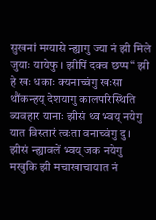सुखनां मग्यासे न्ह्यागु ज्या नं झी मिले जुयाः यायेफु । झीपिं दक्व छप्प“ झी हे खः धकाः क्यनाच्वंगु खःसा थौंकन्हय् देशयागु कालपरिस्थिति ब्यवहार यानाः झीसं थ्व भ्वय् नयेगु यात विस्तारं त्वःता वनाच्वंगु दु ।
झीसं न्ह्यावलें भ्वय् जक नयेगु मखुकि झी मचाखाचायात नं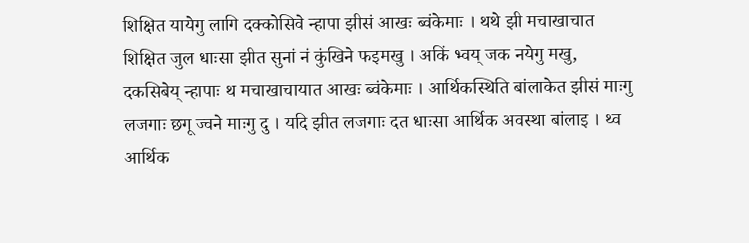शिक्षित यायेगु लागि दक्कोसिवे न्हापा झीसं आखः ब्वंकेमाः । थथे झी मचाखाचात शिक्षित जुल धाःसा झीत सुनां नं कुंखिने फइमखु । अकिं भ्वय् जक नयेगु मखु, दकसिबेय् न्हापाः थ मचाखाचायात आखः ब्वंकेमाः । आर्थिकस्थिति बांलाकेत झीसं माःगु लजगाः छगू ज्वने माःगु दु । यदि झीत लजगाः दत धाःसा आर्थिक अवस्था बांलाइ । थ्व आर्थिक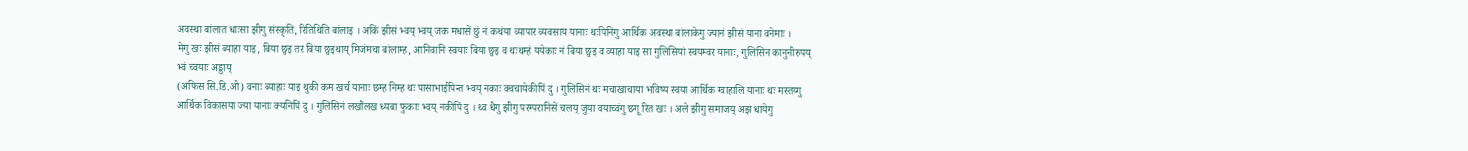अवस्था बांलात धाःसा झीगु संस्कृति, रितिथिति बांलाइ । अकिं झीसं भ्वय् भ्वय् जक मधासें छुं नं कथंया व्यापार व्यवसाय यानाः थःपिनिगु आर्थिक अवस्था बांलाकेगु ज्यानं झीसं याना वनेमाः ।
मेगु खः झीसं ब्याहा याइ, बिया छ्वइ तर बिया छ्वइथाय् मिजंमचा बांलाम्ह, आनिवानि स्वयाः बिया छ्वइ व थःथम्हं ययेकाः नं बिया छ्वइ व व्याहा याइ सा गुलिसियां स्वयम्वर यानाः, गुलिसिन कानुनीरुपय् भ्वं च्वयाः अड्डाय्
(अफिस सि.डि.ओ) वनाः ब्याहाः याइ थुकी कम खर्च यानाः छम्ह निम्ह थः पासाभाईपिन्त भ्वय् नकाः क्वचायेकीपिं दु । गुलिसिनं थः मचाखाचाया भविष्य स्वया आर्थिक ग्वाहालि यानाः थः मस्तय्गु आर्थिक विकासया ज्या यानाः क्यनिपिं दु । गुलिसिनं लखौंलख ध्यबा फुकाः भ्वय् नकीपिं दु । थ्व धैगु झीगु परम्परानिसें चलय् जुया वयाच्वंगु छगू रित खः । अले झीगु समाजय् अझ धायेगु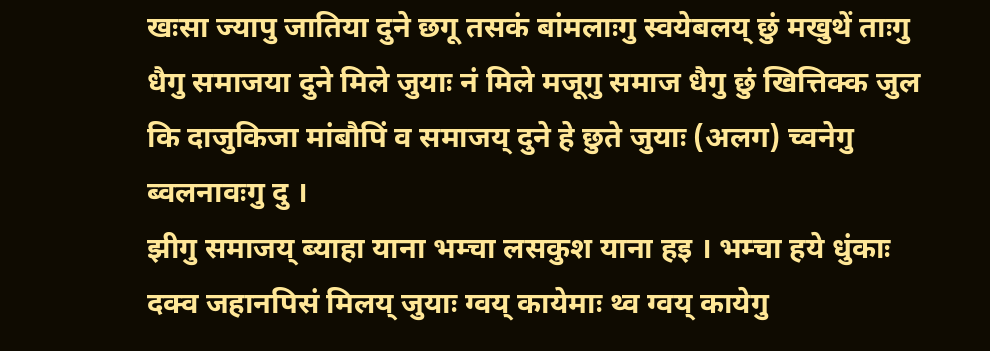खःसा ज्यापु जातिया दुने छगू तसकं बांमलाःगु स्वयेबलय् छुं मखुथें ताःगु धैगु समाजया दुने मिले जुयाः नं मिले मजूगु समाज धैगु छुं खित्तिक्क जुल कि दाजुकिजा मांबौपिं व समाजय् दुने हे छुते जुयाः (अलग) च्वनेगु ब्वलनावःगु दु ।
झीगु समाजय् ब्याहा याना भम्चा लसकुश याना हइ । भम्चा हये धुंकाः दक्व जहानपिसं मिलय् जुयाः ग्वय् कायेमाः थ्व ग्वय् कायेगु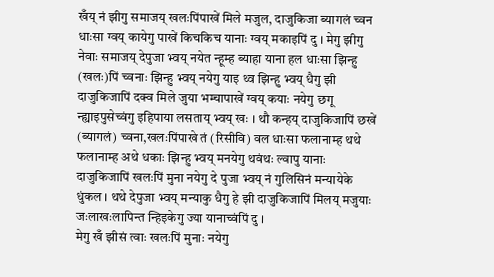खँय् नं झीगु समाजय् खलःपिंपाखें मिले मजुल, दाजुकिजा ब्यागलं च्वन धाःसा ग्वय् कायेगु पाखें किचकिच यानाः ग्वय् मकाइपिं दु । मेगु झीगु नेवाः समाजय् देपुजा भ्वय् नयेत न्हूम्ह ब्याहा याना हल धाःसा झिन्हु (खलः)पिं च्वनाः झिन्हु भ्वय् नयेगु याइ थ्व झिन्हु भ्वय् धैगु झी दाजुकिजापिं दक्व मिले जुया भम्चापाखें ग्वय् कयाः नयेगु छगू न्ह्याइपुसेच्वंगु इहिपाया लसताय् भ्वय् खः । थौ कन्हय् दाजुकिजापिं छखें (ब्यागलं) च्वना,खलःपिंपाखे तं (रिसीवि) वल धाःसा फलानाम्ह थथे फलानाम्ह अथे धकाः झिन्हु भ्वय् मनयेगु थवंथः ल्वापु यानाः दाजुकिजापिं खलःपिं मुना नयेगु दे पुजा भ्वय् नं गुलिसिनं मन्यायेके धुंकल । थथे देपुजा भ्वय् मन्याकु धैगु हे झी दाजुकिजापिं मिलय् मजुयाः जःलाखःलापिन्त न्हिइकेगु ज्या यानाच्वंपिं दु ।
मेगु खँ झीसं त्वाः खलःपिं मुनाः नयेगु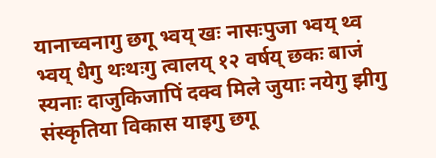यानाच्वनागु छगू भ्वय् खः नासःपुजा भ्वय् थ्व भ्वय् धैगु थःथःगु त्वालय् १२ वर्षय् छकः बाजं स्यनाः दाजुकिजापिं दक्व मिले जुयाः नयेगु झीगु संस्कृतिया विकास याइगु छगू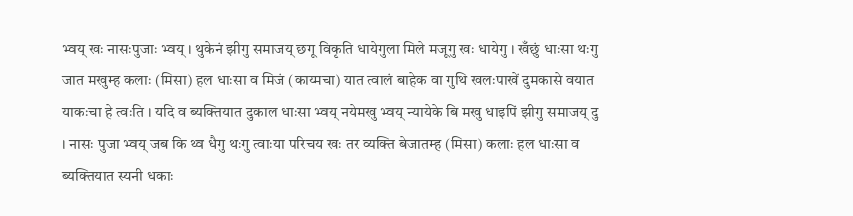भ्वय् खः नासःपुजाः भ्वय् । थुकेनं झीगु समाजय् छगू विकृति धायेगुला मिले मजूगु खः धायेगु । खँछुं धाःसा थःगु जात मखुम्ह कलाः (मिसा) हल धाःसा व मिजं (काय्मचा) यात त्वालं बाहेक वा गुथि खलःपाखें दुमकासे वयात याकःचा हे त्वःति । यदि व ब्यक्तियात दुकाल धाःसा भ्वय् नयेमखु भ्वय् न्यायेके बि मखु धाइपिं झीगु समाजय् दु । नासः पुजा भ्वय् जब कि थ्व धैगु थःगु त्वाःया परिचय खः तर व्यक्ति बेजातम्ह (मिसा) कलाः हल धाःसा व ब्यक्तियात स्यनी धकाः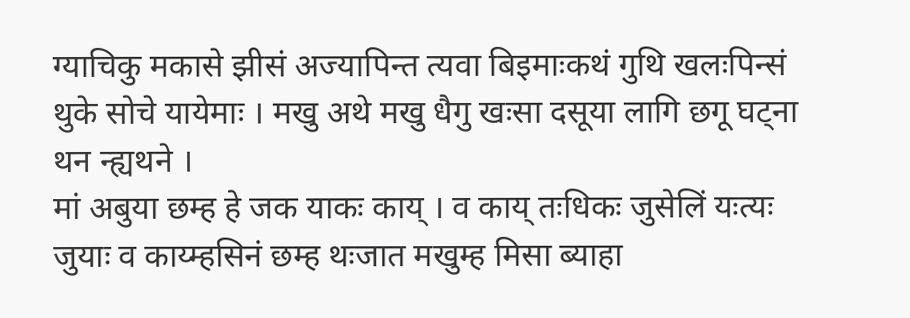ग्याचिकु मकासे झीसं अज्यापिन्त त्यवा बिइमाःकथं गुथि खलःपिन्सं थुके सोचे यायेमाः । मखु अथे मखु धैगु खःसा दसूया लागि छगू घट्ना थन न्ह्यथने ।
मां अबुया छम्ह हे जक याकः काय् । व काय् तःधिकः जुसेलिं यःत्यः जुयाः व काय्म्हसिनं छम्ह थःजात मखुम्ह मिसा ब्याहा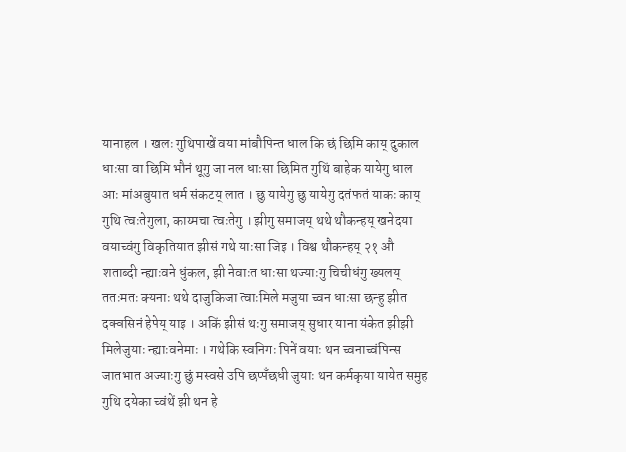यानाहल । खलः गुथिपाखें वया मांबौपिन्त धाल कि छं छिमि काय् दुकाल धाःसा वा छिमि भौनं थूगु जा नल धाःसा छिमित गुथिं बाहेक यायेगु धाल आः मांअबुयात धर्म संकटय् लात । छु यायेगु छु यायेगु दतंफतं याकः काय् गुथि त्वःतेगुला, काय्मचा त्वःतेगु । झीगु समाजय् थथे थौकन्हय् खनेदया वयाच्वंगु विकृतियात झीसं गथे याःसा जिइ । विश्व थौकन्हय् २१ औ शताब्दी न्ह्याःवने धुंकल, झी नेवाःत धाःसा थज्याःगु चिचीधंगु ख्यलय् ततःमतः क्यनाः थथे दाजुकिजा त्वाःमिले मजुया च्वन धाःसा छन्हु झीत दक्वसिनं हेपेय् याइ । अकिं झीसं थःगु समाजय् सुधार याना यंकेत झीझी मिलेजुयाः न्ह्याःवनेमाः । गथेकि स्वनिगः पिनें वयाः थन च्वनाच्वंपिन्स जातभात अज्याःगु छुं मस्वसे उपि छप्पँछधी जुयाः थन कर्मकृया यायेत समुह गुथि दयेका च्वंथें झी थन हे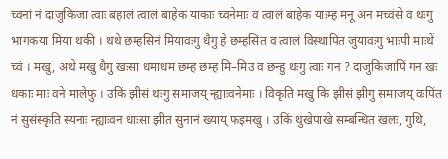च्वनां नं दाजुकिजा त्वाः बहालं त्वालं बाहेक याकाः च्वनेमाः व त्वालं बाहेक याःम्ह मनू अन मच्वंसे व थःगु भागकया मिया थकी । थथे छम्हसिनं मियावःगु धैगु हे छम्हसित व त्वालं विस्थापित जुयावःगु भाःपी माःथें च्वं । मखु, अथे मखु धैगु खःसा धमाधम छम्ह छम्ह मि–मिउ व छन्हु थःगु त्वाः गन ? दाजुकिजापिं गन खः धकाः माः वने मालेफु । उकिं झीसं थःगु समाजय् न्ह्याःवनेमाः । विकृति मखु कि झीसं झीगु समाजय् वःपिंत नं सुसंस्कृति स्यनाः न्ह्याःवन धाःसा झीत सुनानं ख्याय् फइमखु । उकिं थुखेपाखे सम्बन्धित खलः, गुथि,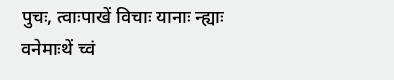पुचः, त्वाःपाखें विचाः यानाः न्ह्याः वनेमाःथें च्वं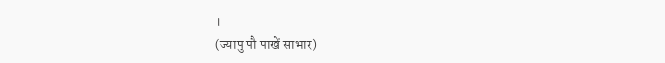।
(ज्यापु पौ पाखें साभार)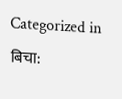Categorized in बिचा: